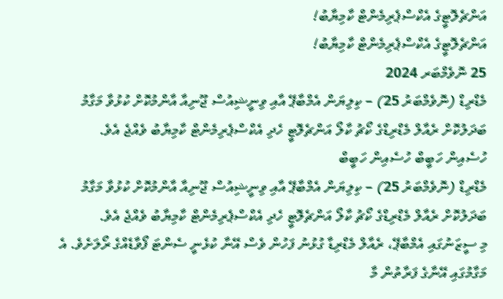އަންޗެލޮޓީގެ އެކްސްޕެރިމެންޓް ކާމިޔާބު!
އަންޗެލޮޓީގެ އެކްސްޕެރިމެންޓް ކާމިޔާބު!
25 ނޮވެމްބަރ 2024
މެޑްރިޑް (ނޮވެމްބަރު 25) – ކިލިޔަން އެމްބާޕޭ އާއި ވިނީޝިއުސް ޖޫނިއާ އާންމުކޮށް ކުޅުވާ މަގާމު ބަދަލުކޮށް ރެއާލް މެޑްރިޑްގެ ކޯޗު ކާލޯ އަންޗެލޮޓީ ހެދި އެކްސްޕެރިމެންޓް ކާމިޔާބު ވެއްޖެ އެވެ.
ހުސެއިން ހަބީބް ހުސެއިން ހަބީބް
މެޑްރިޑް (ނޮވެމްބަރު 25) – ކިލިޔަން އެމްބާޕޭ އާއި ވިނީޝިއުސް ޖޫނިއާ އާންމުކޮށް ކުޅުވާ މަގާމު ބަދަލުކޮށް ރެއާލް މެޑްރިޑްގެ ކޯޗު ކާލޯ އަންޗެލޮޓީ ހެދި އެކްސްޕެރިމެންޓް ކާމިޔާބު ވެއްޖެ އެވެ.
މި ސީޒަނުގައި އެމްބާޕޭ، ރެއާލް މެޑްރިޑާ ގުޅުނު ފަހުން ވެސް އޭނާ ކުޅެނީ ސެންޓަ ފޯވާޑެއްގެ ރޯލަށެވެ. އެ މަގާމުގައި އޭނާގެ ފަރާތުން މާ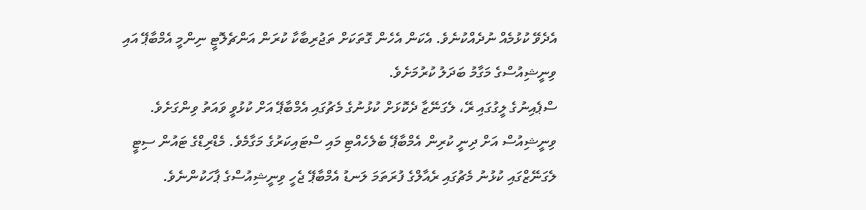އެދެވޭ ކުޅުމެއް ނުދެއްކުނެވެ. އެކަން އެހެން ގޮތަކަށް ތަޖުރިބާކާ ކުރަން އަންޗެލޮޓީ ނިންމީ އެމްބާޕޭ އައި ވިނީޝިއުސްގެ މަގާމު ބަދަލު ކުރުމަށެވެ.
ސްޕެއިނުގެ ލީގުގައި ރޭ، ލެގަނޭޒާ ދެކޮޅަށް ކުޅުނުގެ މެޗުގައި އެމްބާޕޭ އަށް ކުޅުވީ ވައަތު ވިންގަށެވެ. ވިނީޝިއުސް އަށް ދިނީ ކުރިން އެމްބާޕޭ ބެލެހެއްޓި މައި ސްޓައިކަރުގެ މަގާމެވެ. މެޑްރިޑްގެ ޓައުން ސިޓީ ލެގަނޭޒްގައި ކުޅުނު މެޗުގައި ރެއާލްގެ ފުރަތަމަ ލަނޑު އެމްބާޕޭ ޖެހީ ވިނީޝިއުސްގެ ޕާހަކުންނެވެ.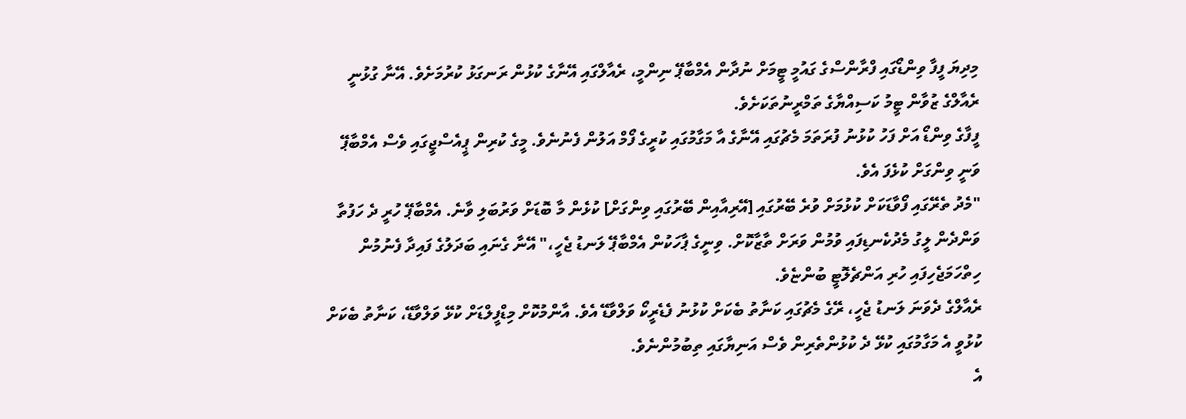މިދިޔަ ފީފާ ވިންޑޯގައި ފްރާންސްގެ ގައުމީ ޓީމަށް ނުދާން އެމްބާޕޭ ނިންމީ، ރެއާލްގައި އޭނާގެ ކުޅުން ރަނގަޅު ކުރުމަށެވެ. އޭނާ ގުޅުނީ ރެއާލްގެ ޒުވާން ޓީމު ކަސިއްޔާގެ ތަމްރީނުތަކަށެވެ.
ފީފާގެ ވިންޑޯ އަށް ފަހު ކުޅުނު ފުރަތަމަ މެޗުގައި އޭނާގެ އާ މަގާމުގައި ކުރީގެ ފޯމް އަލުން ފެނުނެވެ. މީގެ ކުރިން ޕީއެސްޖީގައި ވެސް އެމްބާޕޭ ވަނީ ވިންގަށް ކުޅެފަ އެވެ.
"މެދު ތެރޭގައި ފޯވާޑަކަށް ކުޅުމަށް ވުރެ ބޭރުގައި [އޭރިއާއިން ބޭރުގައި ވިންގަށް] ކުޅެން މާ ބޮޑަށް ވަރުބަލި ވާނެ. އެމްބާޕޭ ހުރީ ދެ ހަފުތާ ވަންދެން ލީގު މެދުކެނޑިފައި ވުމުން ވަރަށް ތާޒާކޮށް. ވިނީގެ ޕާހަކުން އެމްބާޕޭ ލަނޑު ޖެހީ،" އޭނާ ގެނައި ބަދަލުގެ ފައިދާ ފެނުމުން ހިތްހަމަޖެހިފައި ހުރި އަންޗެލޮޓީ ބުންޏެވެ.
ރެއާލްގެ ދެވަނަ ލަނޑު ޖެހީ، ރޭގެ މެޗުގައި ކަނާތު ބެކަށް ކުޅުނު ފެޑެރީކޯ ވަލްވާޑޭ އެވެ. އާންމުކޮށް މިޑްފީލްޑަށް ކުޅޭ ވަލްވާޑޭ، ކަނާތު ބެކަށް ކުޅުވީ އެ މަގާމުގައި ކުޅޭ ދެ ކުޅުންތެރިން ވެސް އަނިޔާގައި ތިބުމުންނެވެ.
އެ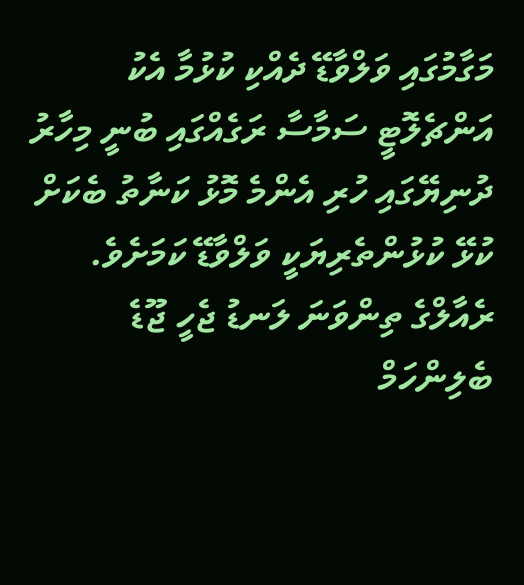މަގާމުގައި ވަލްވާޑޭ ދެއްކި ކުޅުމާ އެކު އަންޗެލޮޓީ ސަމާސާ ރަގެއްގައި ބުނީ މިހާރު ދުނިޔޭގައި ހުރި އެންމެ މޮޅު ކަނާތު ބެކަށް ކުޅޭ ކުޅުންތެރިޔަކީ ވަލްވާޑޭ ކަމަށެވެ.
ރެއާލްގެ ތިންވަނަ ލަނޑު ޖެހީ ޖޫޑެ ބެލިންހަމް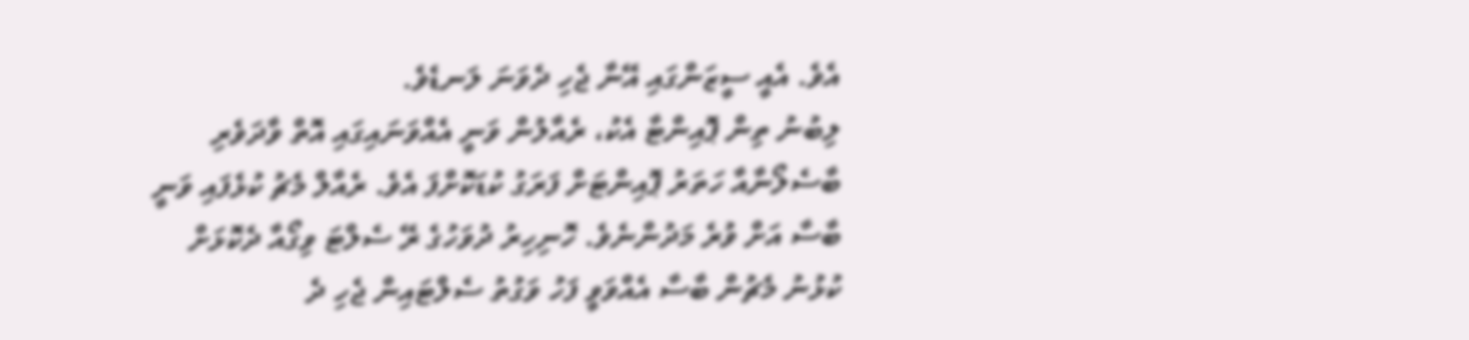އެވެ. އެއީ ސީޒަންގައި އޭނާ ޖެހި ދެވަނަ ލަނޑެވެ.
ލިބުނު ތިން ޕޮއިންޓާ އެކު، ރެއާލުން ވަނީ އެއްވަނައިގައި އޮތް ވާދަވެރި ބާސެލޯނާއާ ހަތަރު ޕޮއިންޓަށް ފަރަގު ކުޑަކޮށްފަ އެވެ. ރެއާލް މެޗު ކުޅެފައި ވަނީ ބާސާ އަށް ވުރެ މަދުންނެވެ. ހޮނިހިރު ދުވަހުގެ ރޭ ސެލްޓަ ވިގޯއާ ދެކޮޅަށް ކުޅުނު މެޗުން ބާސާ އެއްވަވީ ފަހު ވަގުތު ސެލްޓައިން ޖެހި ދެ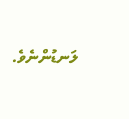ލަނޑުންނެވެ.